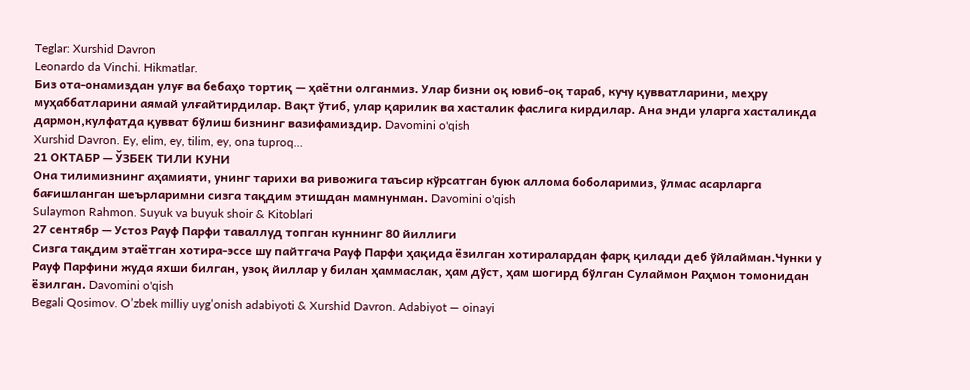Teglar: Xurshid Davron
Leonardo da Vinchi. Hikmatlar.
Биз ота-онамиздан улуғ ва бебаҳо тортиқ — ҳаётни олганмиз. Улар бизни оқ ювиб-оқ тараб, кучу қувватларини, меҳру муҳаббатларини аямай улғайтирдилар. Вақт ўтиб, улар қарилик ва хасталик фаслига кирдилар. Ана энди уларга хасталикда дармон,кулфатда қувват бўлиш бизнинг вазифамиздир. Davomini o'qish
Xurshid Davron. Ey, elim, ey, tilim, ey, ona tuproq…
21 ОКТАБР — ЎЗБЕК ТИЛИ КУНИ
Она тилимизнинг аҳамияти, унинг тарихи ва ривожига таъсир кўрсатган буюк аллома боболаримиз, ўлмас асарларга бағишланган шеърларимни сизга тақдим этишдан мамнунман. Davomini o'qish
Sulaymon Rahmon. Suyuk va buyuk shoir & Kitoblari
27 сентябр — Устоз Рауф Парфи таваллуд топган куннинг 80 йиллиги
Сизга тақдим этаётган хотира-эссе шу пайтгача Рауф Парфи ҳақида ёзилган хотиралардан фарқ қилади деб ўйлайман.Чунки у Рауф Парфини жуда яхши билган, узоқ йиллар у билан ҳаммаслак, ҳам дўст, ҳам шогирд бўлган Сулаймон Раҳмон томонидан ёзилган. Davomini o'qish
Begali Qosimov. O’zbek milliy uyg’onish adabiyoti & Xurshid Davron. Adabiyot — oinayi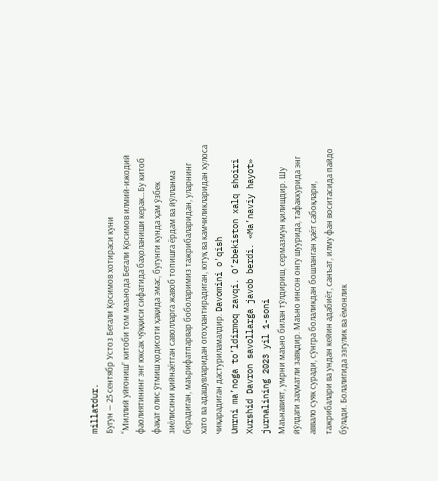millatdur.
Бугун — 25 сентябр Устоз Бегали Қосимов хотираси куни
“Миллий уйғониш” китоби том маънода Бегали Қосимов илмий-ижодий фаолиятининг энг юксак чўққиси сифатида баҳоланиши керак…Бу китоб фақат олис ўтмиш ҳодисоти ҳақида эмас, бугунги кунда ҳам ўзбек зиёлисини қийнаётган саволларга жавоб топишга ёрдам ва йўлланма берадиган, маърифатпарвар боболаримиз тажрибаларидан, уларнинг хато ва адашувларидан огоҳлантирадиган, ютуқ ва камчиликларидан хулоса чиқарадиган дастуриламалдир. Davomini o'qish
Umrni ma’noga to’ldirmoq zavqi. O’zbekiston xalq shoiri Xurshid Davron savollarga javob berdi. «Ma’naviy hayot» jurnalining 2023 yil 1-soni
Маънавият, умрни маъно билан тўлдириш, сермазмун қилишдир. Шу йўлдаги заҳматли завқдир. Маъно инсон онгу шуурида, тафаккурида энг аввало суяк суради, сўнгра болаликдан бошланган ҳаёт сабоқлари, тажрибалари ва ундан кейин адабиёт, санъат, илму фан воситасида пайдо бўлади. Болалигида эзгулик ва ёмонлик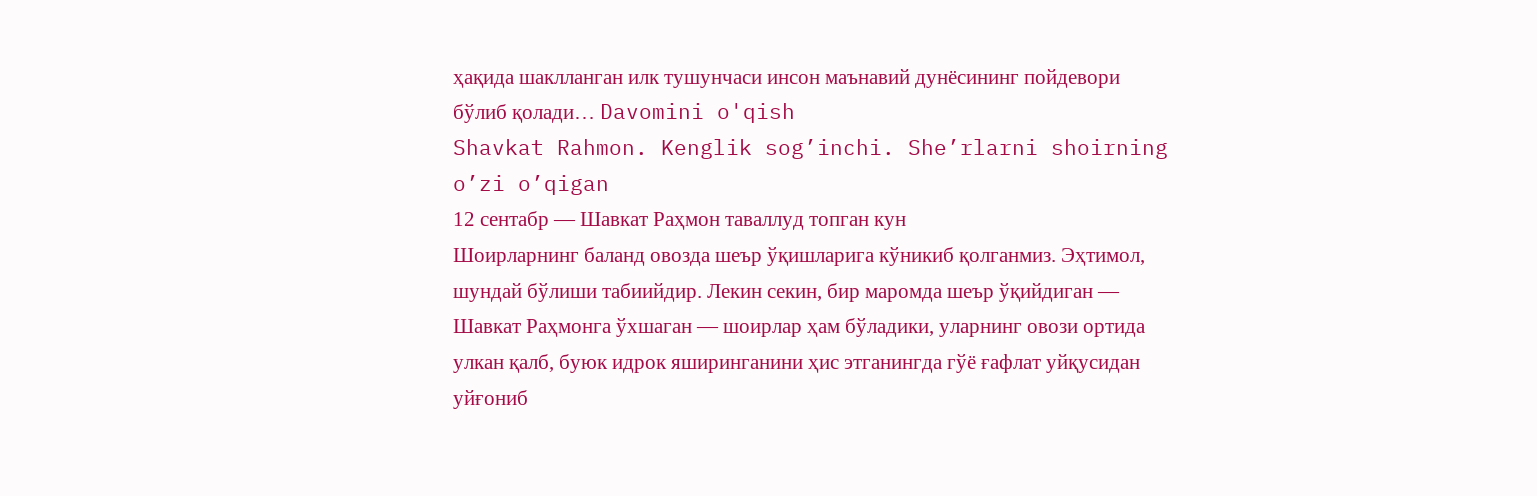ҳақида шаклланган илк тушунчаси инсон маънавий дунёсининг пойдевори бўлиб қолади… Davomini o'qish
Shavkat Rahmon. Kenglik sog’inchi. She’rlarni shoirning o’zi o’qigan
12 сентабр — Шавкат Раҳмон таваллуд топган кун
Шоирларнинг баланд овозда шеър ўқишларига кўникиб қолганмиз. Эҳтимол, шундай бўлиши табиийдир. Лекин секин, бир маромда шеър ўқийдиган — Шавкат Раҳмонга ўхшаган — шоирлар ҳам бўладики, уларнинг овози ортида улкан қалб, буюк идрок яширинганини ҳис этганингда гўё ғафлат уйқусидан уйғониб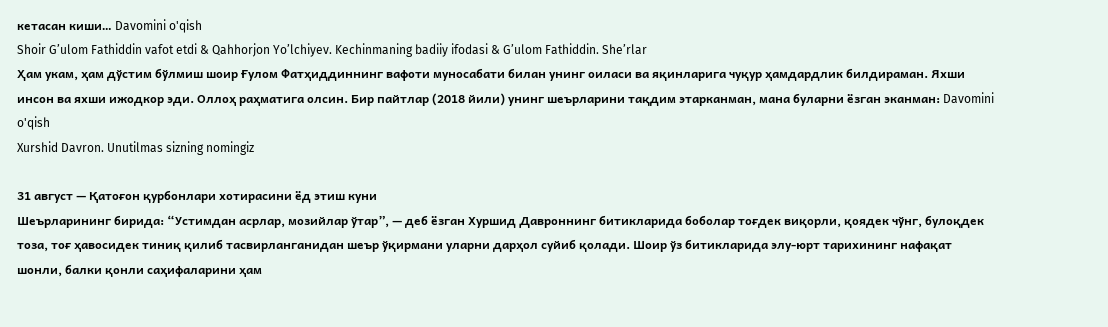кетасан киши… Davomini o'qish
Shoir G’ulom Fathiddin vafot etdi & Qahhorjon Yo’lchiyev. Kechinmaning badiiy ifodasi & G’ulom Fathiddin. She’rlar
Ҳам укам, ҳам дўстим бўлмиш шоир Ғулом Фатҳиддиннинг вафоти муносабати билан унинг оиласи ва яқинларига чуқур ҳамдардлик билдираман. Яхши инсон ва яхши ижодкор эди. Оллоҳ раҳматига олсин. Бир пайтлар (2018 йили) унинг шеърларини тақдим этарканман, мана буларни ёзган эканман: Davomini o'qish
Xurshid Davron. Unutilmas sizning nomingiz

31 август — Қатоғон қурбонлари хотирасини ёд этиш куни
Шеърларининг бирида: “Устимдан асрлар, мозийлар ўтар”, — деб ёзган Хуршид Давроннинг битикларида боболар тоғдек виқорли, қоядек чўнг, булоқдек тоза, тоғ ҳавосидек тиниқ қилиб тасвирланганидан шеър ўқирмани уларни дарҳол суйиб қолади. Шоир ўз битикларида элу-юрт тарихининг нафақат шонли, балки қонли саҳифаларини ҳам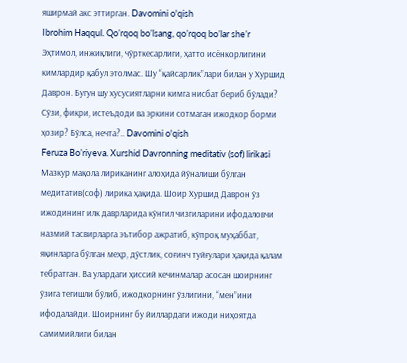яширмай акс эттирган. Davomini o'qish
Ibrohim Haqqul. Qo’rqoq bo’lsang, qo’rqoq bo’lar she’r
Эҳтимол, инжиқлиги, чўрткесарлиги, ҳатто исёнкорлигини кимлардир қабул этолмас. Шу “қайсарлик”лари билан у Хуршид Даврон. Бугун шу хусусиятларни кимга нисбат бериб бўлади? Сўзи, фикри, истеъдоди ва эркини сотмаган ижодкор борми ҳозир? Бўлса, нечта?.. Davomini o'qish
Feruza Bo’riyeva. Xurshid Davronning meditativ (sof) lirikasi
Мазкур мақола лириканинг алоҳида йўналиши бўлган медитатив(соф) лирика ҳақида. Шоир Хуршид Даврон ўз ижодининг илк даврларида кўнгил чизгиларини ифодаловчи назмий тасвирларга эътибор ажратиб, кўпроқ муҳаббат, яқинларга бўлган меҳр, дўстлик, соғинч туйғулари ҳақида қалам тебратган. Ва улардаги ҳиссий кечинмалар асосан шоирнинг ўзига тегишли бўлиб, ижодкорнинг ўзлигини, “мен”ини ифодалайди. Шоирнинг бу йиллардаги ижоди ниҳоятда самимийлиги билан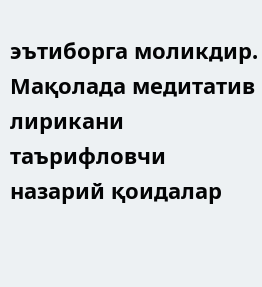эътиборга моликдир. Мақолада медитатив лирикани таърифловчи назарий қоидалар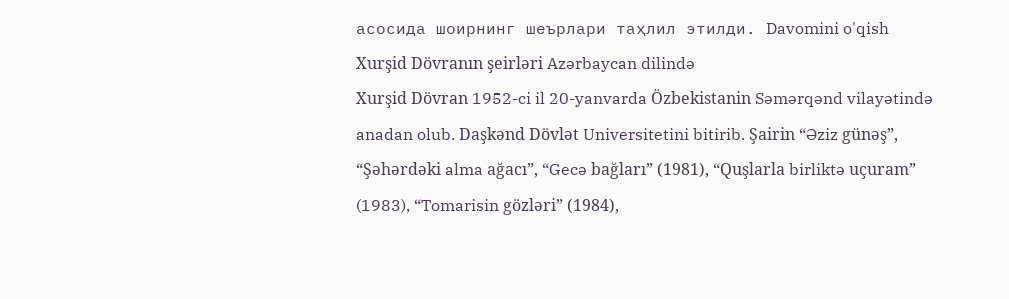асосида шоирнинг шеърлари таҳлил этилди. Davomini o'qish
Xurşid Dövranın şeirləri Azərbaycan dilində
Xurşid Dövran 1952-ci il 20-yanvarda Özbekistanin Səmərqənd vilayətində anadan olub. Daşkənd Dövlət Universitetini bitirib. Şairin “Əziz günəş”, “Şəhərdəki alma ağacı”, “Gecə bağları” (1981), “Quşlarla birliktə uçuram” (1983), “Tomarisin gözləri” (1984),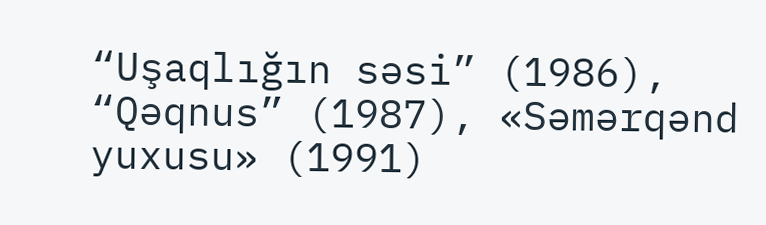“Uşaqlığın səsi” (1986), “Qəqnus” (1987), «Səmərqənd yuxusu» (1991)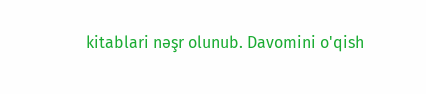kitablari nəşr olunub. Davomini o'qish